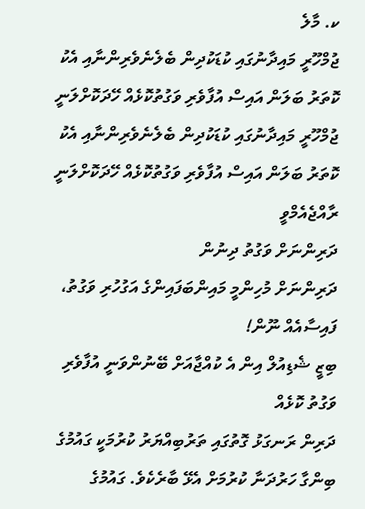ކ. މާލެ
ޖުމްހޫރީ މައިދާނުގައި ކުޑަކުދިން ބެލެނެވެރިންނާއި އެކު ކޮތަރު ބަލަން އައިސް އުފާވެރި ވަގުތުކޮޅެއް ހޭދަކޮށްލަނީ
ޖުމްހޫރީ މައިދާނުގައި ކުޑަކުދިން ބެލެނެވެރިންނާއި އެކު ކޮތަރު ބަލަން އައިސް އުފާވެރި ވަގުތުކޮޅެއް ހޭދަކޮށްލަނީ
ރާއްޖެއެމްވީ
ދަރިންނަށް ވަގުތު ދިނުން
ދަރިންނަށް މުހިންމީ މައިންބަފައިންގެ އަގުހުރި ވަގުތު، ފައިސާއެއް ނޫން!
ބިޒީ ޝެޑިއުލް އިން އެ ކުއްޖާއަށް ބޭނުންވަނީ އުފާވެރި ވަގުތު ކޮޅެއް
ދަރިން ރަނގަޅު ގޮތުގައި ތަރުބިއްޔަރު ކުރުމަކީ ގައުމުގެ ބިންގާ ހަރުދަނާ ކުރުމަށް އެޅޭ ބާރެކެވެ. ގައުމުގެ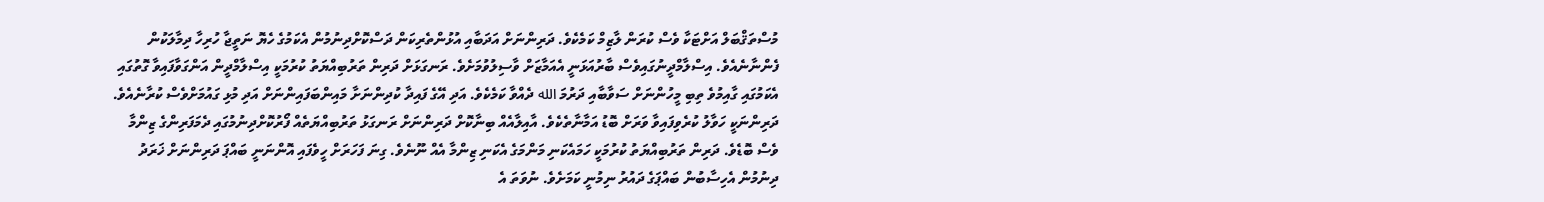މުސްތަޤްބަލް އަށްޓަކާ ވެސް ކުރަން ލާޒިމް ކަމެކެވެ. ދަރިންނަށް އަދަބާއި އުޅުންތެރިކަން ދަސްކޮށްދިނުމުން އެކަމުގެ ހެޔޮ ނަތީޖާ ހުރިހާ ދިމާލަކުން ފެންނާނެއެވެ. އިސްލާމްދީނުގައިވެސް ބާރުއަޅަނީ އެއަމާޒަށް ވާސިލުވުމަށެވެ. ރަނގަޅަށް ދަރިން ތަރުބިއްޔަތު ކުރުމަކީ އިސްލާމްދީން އަންގަވާފައިވާ ގޮތުގައި އެކަމުގައި ގާއިމުވެ ތިބި މީހުންނަށް ސަވާބާއި ދަރުމަ الله ދެއްވާ ކަމެކެވެ. އަދި އޭގެ ފައިދާ ކުދިންނަށާ މައިންބަފައިންނަށް އަދި މުޅި ގައުމަށްވެސް ކުރާނެއެވެ.
ދަރިންނަކީ ހަވާލު ކުރެވިފައިވާ ވަރަށް ބޮޑު އަމާނާތެކެވެ. އާއިލާއެއް ބިނާކޮށް ދަރިންނަށް ރަނގަޅު ތަރުބިއްޔަތެއް ފޯރުކޮށްދިނުމުގައި ދެމަފަރިންގެ ޒިންމާ ވެސް ބޮޑެވެ. ދަރިން ތަރުބިއްޔަތު ކުރުމަކީ ހަމައެކަނި މަންމަގެ އެކަނި ޒިންމާ އެއް ނޫނެވެ. ގިނަ ފަހަރަށް ހީވެފައި އޮންނަނީ ބައްޕަ ދަރިންނަށް ޚަރަދު ދިނުމުން އެހިސާބުން ބައްޕަގެ ދައުރު ނިމުނީ ކަމަށެވެ. ނުވަތަ އެ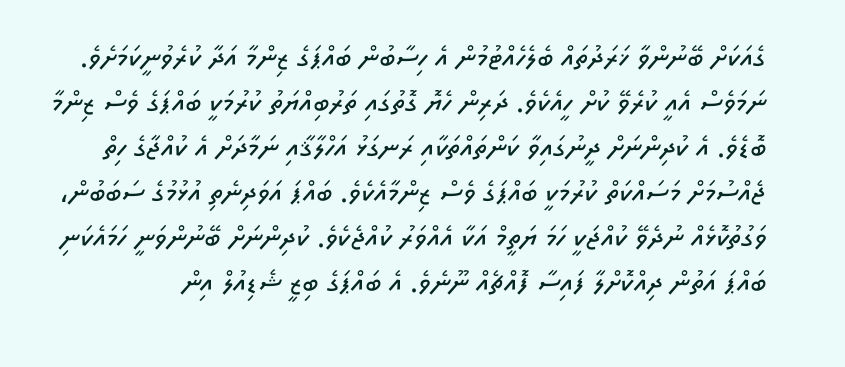ގެއަކަށް ބޭނުންވާ ޚަރަދުތައް ބެލެހެއްޓުމުން އެ ހިސާބުން ބައްޕަގެ ޒިންމާ އަދާ ކުރެވުނީކަމަށެވެ.
ނަމަވެސް އެއީ ކުރެވޭ ކުށް ހީއެކެވެ. ދަރިން ހެޔޮ ގޮތުގައި ތަރުބިއްޔަތު ކުރުމަކީ ބައްޕަގެ ވެސް ޒިންމާ ބޮޑެވެ. އެ ކުދިންނަށް ދީނުގައިވާ ކަންތައްތަކާއި ރަނގަޅު އަހްލާޤާއި ނަމާދަށް އެ ކުއްޖާގެ ހިތް ޖެއްސުމަށް މަސައްކަތް ކުރުމަކީ ބައްޕަގެ ވެސް ޒިންމާއެކެވެ. ބައްޕަ އަވަދިނެތި އުޅުމުގެ ސަބަބުން، ވަގުތުކޮޅެއް ނުދެވޭ ކުއްޖަކީ ހަމަ ޔަތީމް އަކާ އެއްވަރު ކުއްޖެކެވެ. ކުދިންނަށް ބޭނުންވަނީ ހަމައެކަނި ބައްޕަ އަތުން ދިއްކޮށްލާ ފައިސާ ފޮއްޗެއް ނޫނެވެ. އެ ބައްޕަގެ ބިޒީ ޝެޑިއުލް އިން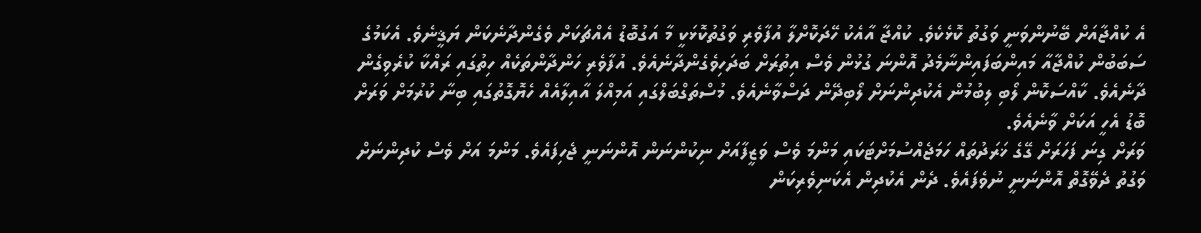އެ ކުއްޖާއަށް ބޭނުންވަނީ ވަގުތު ކޮޅެކެވެ. ކުއްޖާ އާއެކު ހޭދަކޮށްލާ އުފާވެރި ވަގުތުކޮޅަކީ މާ އަގުބޮޑު އެއްޗަކަށް ވެގެންދާނެކަން ޔަޤީނެވެ. އެކަމުގެ ސަބަބުން ކުއްޖާއާ މައިންބަފައިންނާމެދު އޮންނަ ގުޅުން ވެސް އިތުރަށް ބަދަހިވެގެންދާނެއެވެ. އުފާވެރި ހަންދާންތަކެއް ހިތުގައި ރައްކާ ކުރެވިގެން ދާނެއެވެ. ކާއްސަކޮން ލޯބި ލިބުމުން އެކުދިންނަށް ލޯބިދޭން ދަސްވާނެއެވެ. މުސްތަގްބަލްގައި އަމިއްލަ އާއިލާއެއް ހެޔޮގޮތުގައި ބިނާ ކުރުމަށް ވަރަށް ބޮޑު އެހީ އަކަށް ވާނެއެވެ.
ވަރަށް ގިނަ ފަހަރަށް ގޭގެ ޚަރަދުތައް ހަމަޖެއްސުމަށްޓަކައި މަންމަ ވެސް ވަޒީފާއަށް ނިކުންނަން އޮންނަނީ ޖެހިފައެވެ. މަންމަ އަށް ވެސް ކުދިންނަށް ވަގުތު ދެވޭގޮތް އޮންނަނީ ނުވެފައެވެ. ދެން އެކުދިން އެކަނިވެރިކަން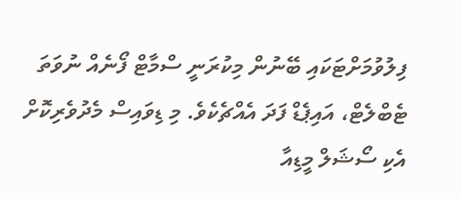ފިލުވުމަށްޓަކައި ބޭނުން މިކުރަނީ ސްމާޓް ފޯނެއް ނުވަތަ ޓެބްލެޓް، އައިޕެޑް ފަދަ އެއްޗެކެވެ. މި ޑިވައިސް މެދުވެރިކޮށް އެކި ސޯޝަލް މީޑިއާ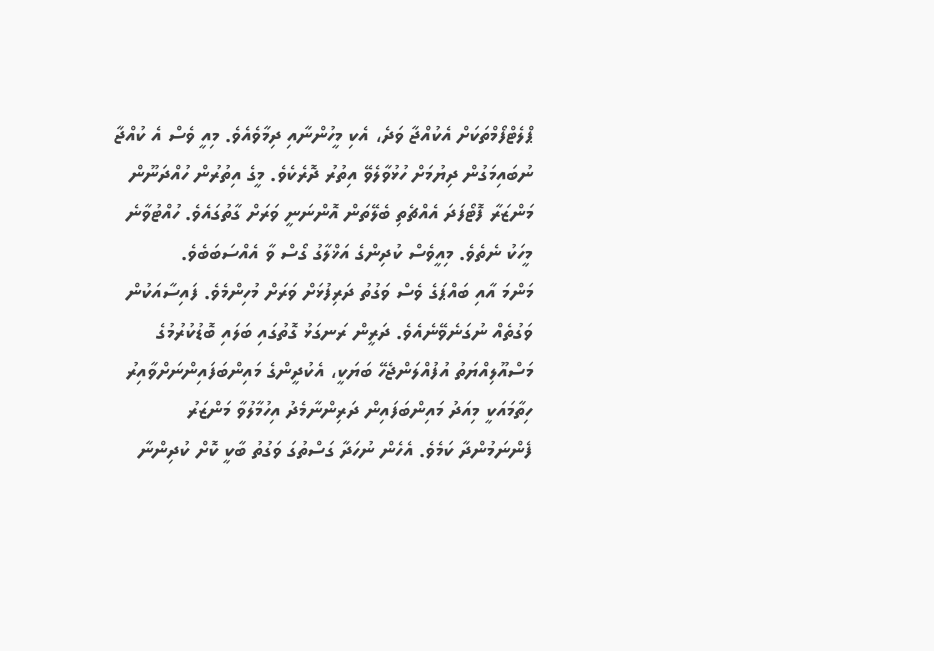ޕްލެޓްފޯމްތަކަށް އެކުއްޖާ ވަދެ، އެކި މީހުންނާއި ދިމާވެއެވެ. މިއީ ވެސް އެ ކުއްޖާ ނުބައިމަގުން ދިޔުމަށް ހުޅުވާލެވޭ އިތުރު ދޮރެކެވެ. މީގެ އިތުރުން ހުއްދަނޫން މަންޒަރާ ފޮޓޯފަދަ އެއްޗެތި ބެލޭތަން އޮންނަނީ ވަރަށް ގާތުގައެވެ. ހުއްޓުވާނެ މީހަކު ނެތެވެ. މިއީވެސް ކުދިންގެ އަޚްލާގު ގޯސް ވާ އެއްސަބަބެވެ.
މަންމަ އާއި ބައްޕަގެ ވެސް ވަގުތު ދަރިފުޅަށް ވަރަށް މުހިންމެވެ. ފައިސާއަކުން ވަގުތެއް ނުގަނެވޭނެއެވެ. ދަރީން ރަނގަޅު ގޮތުގައި ބަލައި ބޮޑުކުރުމުގެ މަސްއޫލިއްޔަތު އުފުއްލަންޖެހޭ ބަޔަކީ، އެކުދީންގެ މައިންބަފައިންނަށްވާއިރު ހިތާމައަކީ މިއަދު މައިންބަފައިން ދަރިންނާމެދު އިހުމާލުވާ މަންޒަރު ފެންނަމުންދާ ކަމެވެ. އެހެން ނުހަދާ ގަސްތުގަ ވަގުތު ބާކީ ކޮށް ކުދިންނާ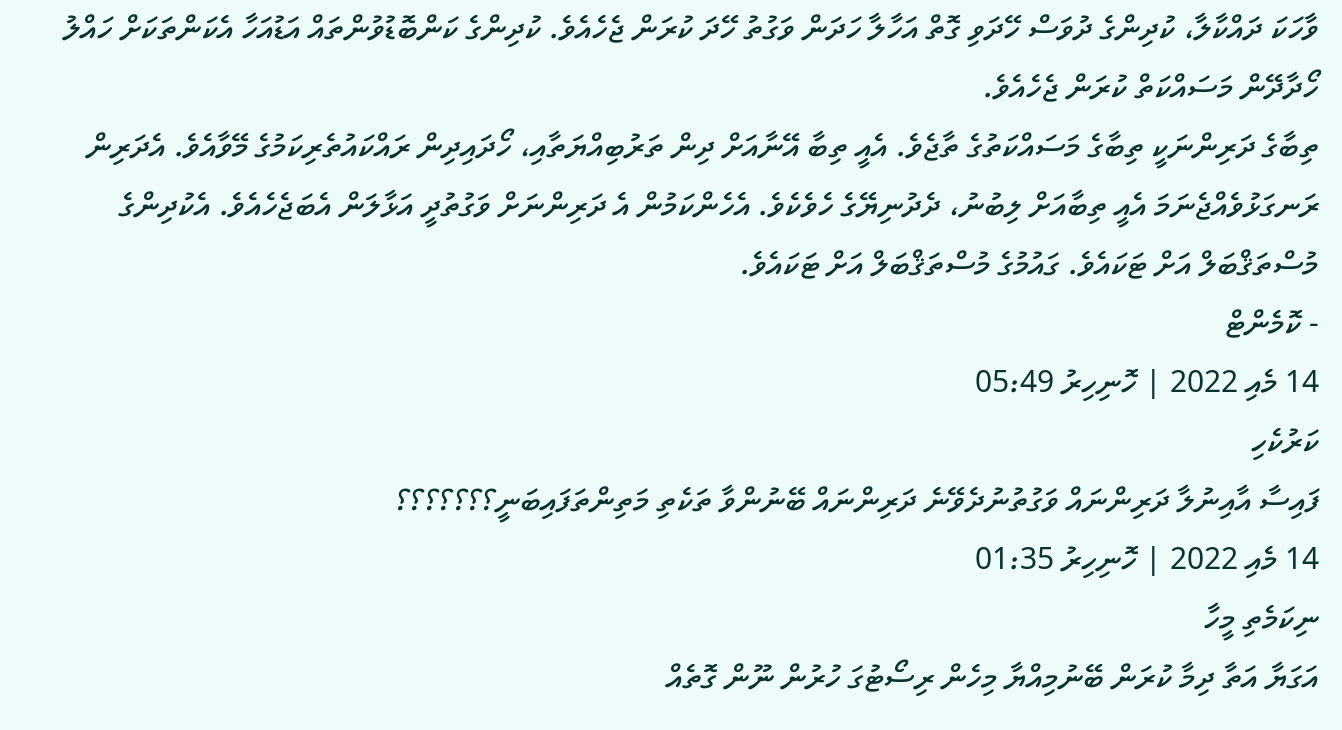ވާހަކަ ދައްކާލާ، ކުދިންގެ ދުވަސް ހޭދަވި ގޮތް އަހާލާ ހަދަން ވަގުތު ހޭދަ ކުރަން ޖެހެއެވެ. ކުދިންގެ ކަންބޮޑުވުންތައް އަޑުއަހާ އެކަންތަކަށް ހައްލު ހޯދާދޭން މަސައްކަތް ކުރަން ޖެހެއެވެ.
ތިބާގެ ދަރިންނަކީ ތިބާގެ މަސައްކަތުގެ ތާޖެވެ. އެއީ ތިބާ އޭނާއަށް ދިން ތަރުބިއްޔަތާއި، ހޯދައިދިން ރައްކައުތެރިކަމުގެ މޭވާއެވެ. އެދަރިން ރަނގަޅުވެއްޖެނަމަ އެއީ ތިބާއަށް ލިބުނު، ދެދުނިޔޭގެ ހެވެކެވެ. އެހެންކަމުން އެ ދަރިންނަށް ވަގުތުދީ އަޅާލަން އެބަޖެހެއެވެ. އެކުދިންގެ މުސްތަޤްބަލް އަށް ޓަކައެވެ. ގައުމުގެ މުސްތަޤްބަލް އަށް ޓަކައެވެ.
- ކޮމެންޓް
14 މެއި 2022 | ހޮނިހިރު 05:49
ކަރުކެހި
ފައިސާ އާއިނުލާ ދަރިންނައް ވަގުތުނުދެވޭނެ ދަރިންނައް ބޭނުންވާ ތަކެތި މަތިންތަފައިބަނީ؟؟؟؟؟؟؟
14 މެއި 2022 | ހޮނިހިރު 01:35
ނިކަމެތި މީހާ
އަގަޔާ އަތާ ދިމާ ކުރަން ބޭނުމިއްޔާ މިހެން ރިސޯޓުގަ ހުރުން ނޫން ގޮތެއް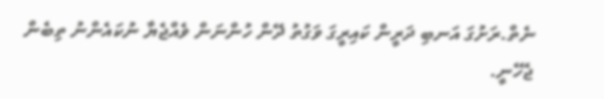ނެތް.ރަށުގަ އަނބި ދަރީން ކައިރީގަ ވަގުތު ދޭން ހުންނަން ވެއްޖެޔާ ނުކައެންނު ތިބެން ޖެހޭނީ.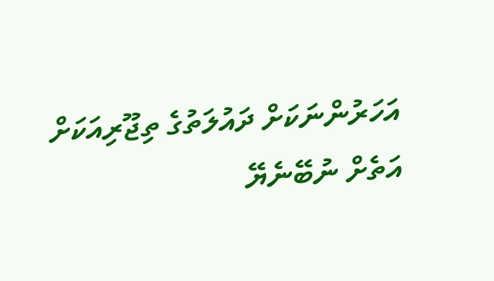އަހަރުންނަކަށް ދައުލަތުގެ ތިޖޫރިއަކަށް އަތެށް ނުބޭނެޔޭ